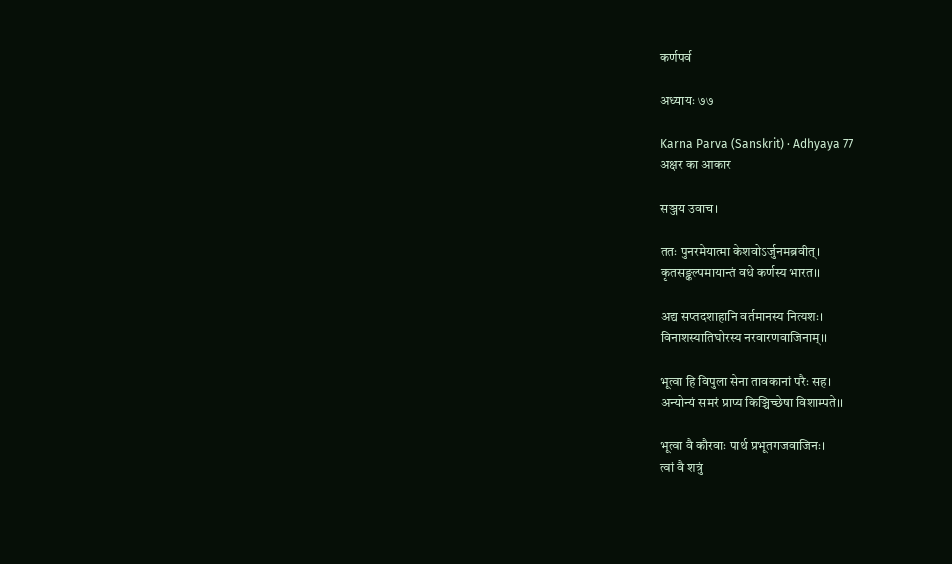कर्णपर्व

अध्यायः ७७

Karna Parva (Sanskrit) · Adhyaya 77
अक्षर का आकार

सञ्जय उवाच।

ततः पुनरमेयात्मा केशवोऽर्जुनमब्रवीत्।
कृतसङ्कल्पमायान्तं वधे कर्णस्य भारत।।

अद्य सप्तदशाहानि वर्तमानस्य नित्यशः।
विनाशस्यातिघोरस्य नरवारणवाजिनाम्।।

भूत्वा हि विपुला सेना तावकानां परैः सह।
अन्योन्यं समरं प्राप्य किञ्चिच्छेषा विशाम्पते।।

भूत्वा वै कौरवाः पार्थ प्रभूतगजवाजिनः।
त्वां वै शत्रुं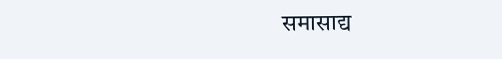समासाद्य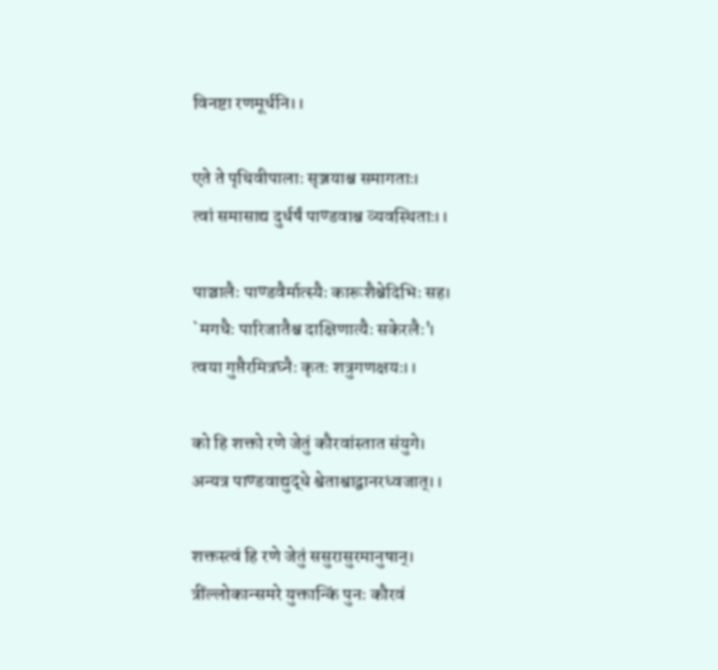विनष्टा रणमूर्धनि।।

एते ते पृथिवीपालाः सृञ्जयाश्च समागताः।
त्वां समासाद्य दुर्धर्षं पाण्डवाश्च व्यवस्थिताः।।

पाञ्चालैः पाण्डवैर्मात्स्यैः कारूशैश्चेदिभिः सह।
`मगधैः पारिजातैश्च दाक्षिणात्यैः सकेरलैः'।
त्वया गुप्तैरमित्रघ्नैः कृतः शत्रुगणक्षयः।।

को हि शक्तो रणे जेतुं कौरवांस्तात संयुगे।
अन्यत्र पाण्डवाद्युद्धे श्वेताश्वाद्वानरध्वजात्।।

शक्तस्त्वं हि रणे जेतुं ससुरासुरमानुषान्।
त्रींल्लोकान्समरे युक्तान्किं पुनः कौरवं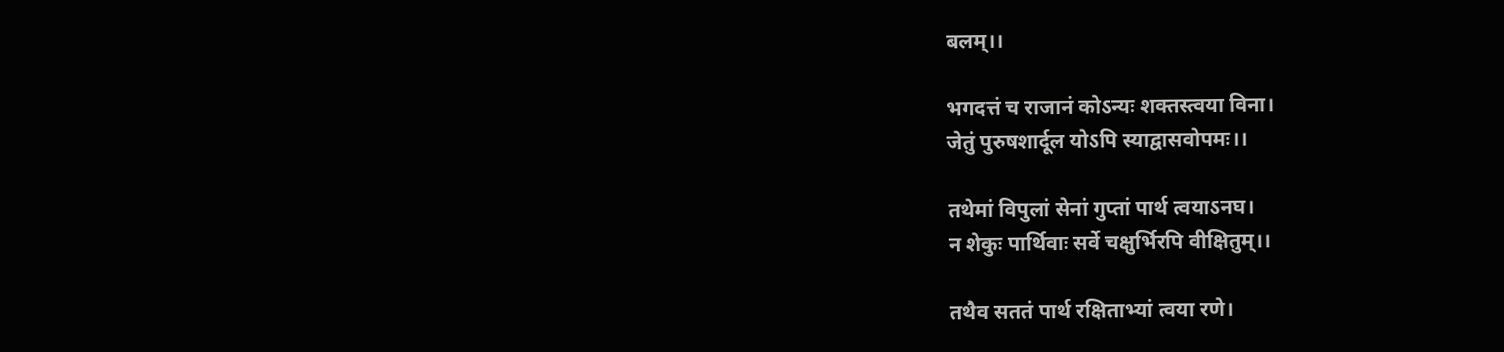बलम्।।

भगदत्तं च राजानं कोऽन्यः शक्तस्त्वया विना।
जेतुं पुरुषशार्दूल योऽपि स्याद्वासवोपमः।।

तथेमां विपुलां सेनां गुप्तां पार्थ त्वयाऽनघ।
न शेकुः पार्थिवाः सर्वे चक्षुर्भिरपि वीक्षितुम्।।

तथैव सततं पार्थ रक्षिताभ्यां त्वया रणे।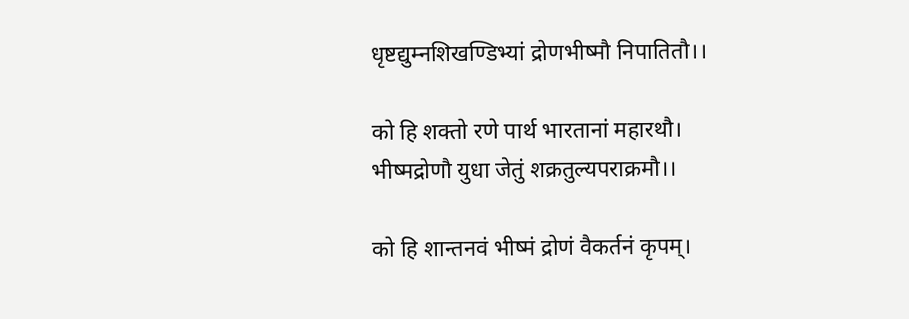धृष्टद्युम्नशिखण्‍डिभ्यां द्रोणभीष्मौ निपातितौ।।

को हि शक्तो रणे पार्थ भारतानां महारथौ।
भीष्मद्रोणौ युधा जेतुं शक्रतुल्यपराक्रमौ।।

को हि शान्तनवं भीष्मं द्रोणं वैकर्तनं कृपम्।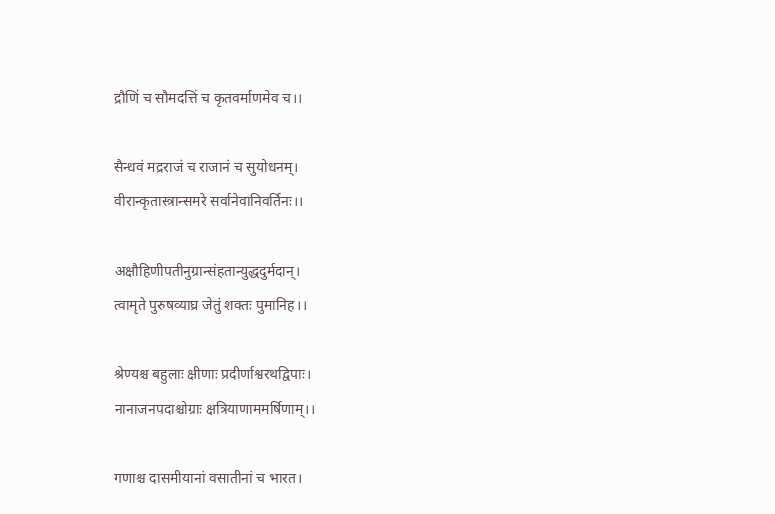द्रौणिं च सौमदत्तिं च कृतवर्माणमेव च।।

सैन्धवं मद्रराजं च राजानं च सुयोधनम्।
वीरान्कृतास्त्रान्समरे सर्वानेवानिवर्तिनः।।

अक्षौहिणीपतीनुग्रान्संहतान्युद्धदुर्मदान्।
त्वामृते पुरुषव्याघ्र जेतुं शक्तः पुमानिह।।

श्रेण्यश्च बहुलाः क्षीणाः प्रदीर्णाश्वरथद्विपाः।
नानाजनपदाश्चोग्राः क्षत्रियाणाममर्षिणाम्।।

गणाश्च दासमीयानां वसातीनां च भारत।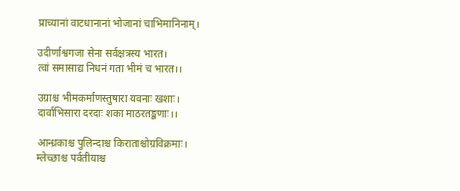प्राच्यानां वाटधानानां भोजानां चाभिमानिनाम्।

उदीर्णाश्वगजा सेना सर्वक्षत्रस्य भारत।
त्वां समासाद्य निधनं गता भीमं च भारत।।

उग्राश्च भीमकर्माणस्तुषारा यवनाः खशाः।
दार्वाभिसारा दरदाः शका माठरतङ्कणाः।।

आन्ध्रकाश्च पुलिन्दाश्च किराताश्चोग्रविक्रमाः।
म्लेच्छाश्च पर्वतीयाश्च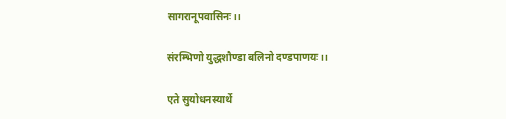सागरानूपवासिनः।।

संरम्भिणो युद्धशौण्डा बलिनो दण्डपाणयः।।

एते सुयोधनस्यार्थे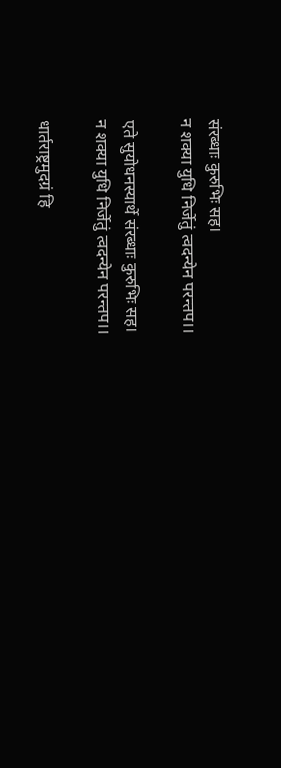संरब्धाः कुरुभिः सह।
न शक्या युधि निर्जेतुं त्वदन्येन परन्तप।।

एते सुयोधनस्यार्थे संरब्धाः कुरुभिः सह।
न शक्या युधि निर्जेतुं त्वदन्येन परन्तप।।

धार्तराष्ट्रमुदग्रं हि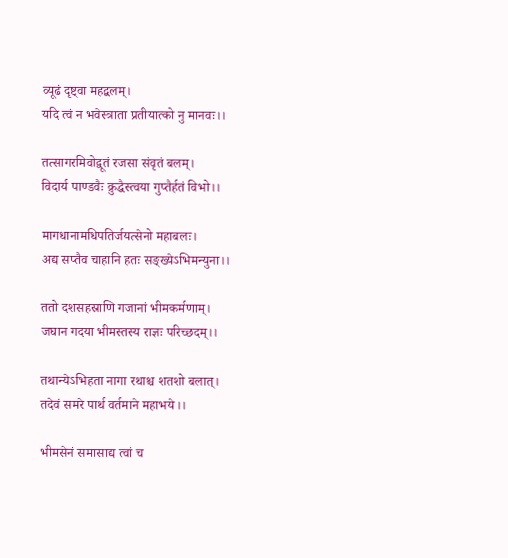व्यूढं दृष्ट्वा महद्बलम्।
यदि त्वं न भवेस्त्राता प्रतीयात्को नु मानवः।।

तत्सागरमिवोद्वूतं रजसा संवृतं बलम्।
विदार्य पाण्डवैः क्रुद्धैस्त्वया गुप्तैर्हतं विभो।।

मागधानामधिपतिर्जयत्सेनो महाबलः।
अद्य सप्तैव चाहानि हतः सङ्ख्येऽभिमन्युना।।

ततो दशसहस्राणि गजानां भीमकर्मणाम्।
जघान गदया भीमस्तस्य राज्ञः परिच्छदम्।।

तथान्येऽभिहता नागा रथाश्च शतशो बलात्।
तदेवं समरे पार्थ वर्तमाने महाभये।।

भीमसेनं समासाद्य त्वां च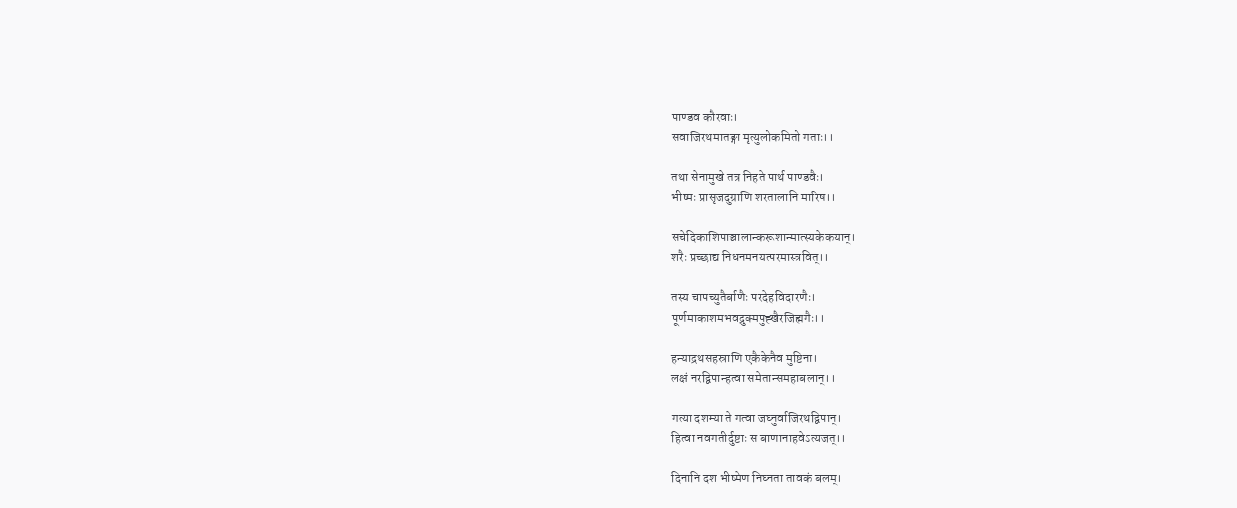पाण्डव कौरवाः।
सवाजिरथमातङ्गा मृत्युलोकमितो गताः।।

तथा सेनामुखे तत्र निहते पार्थ पाण्डवैः।
भीष्मः प्रासृजदुग्राणि शरतालानि मारिष।।

सचेदिकाशिपाञ्चालान्करूशान्मात्स्यकेकयान्।
शरैः प्रच्छाद्य निधनमनयत्परमास्त्रवित्।।

तस्य चापच्युतैर्बाणैः परदेहविदारणैः।
पूर्णमाकाशमभवद्रुक्मपुह्खैरजिह्मगैः।।

हन्याद्रथसहस्राणि एकैकेनैव मुष्टिना।
लक्षं नरद्विपान्हत्वा समेतान्समहाबलान्।।

गत्या दशम्या ते गत्वा जघ्नुर्वाजिरथद्विपान्।
हित्वा नवगतीर्दुष्टाः स बाणानाहवेऽत्यजत्।।

दिनानि दश भीष्मेण निघ्नता तावकं बलम्।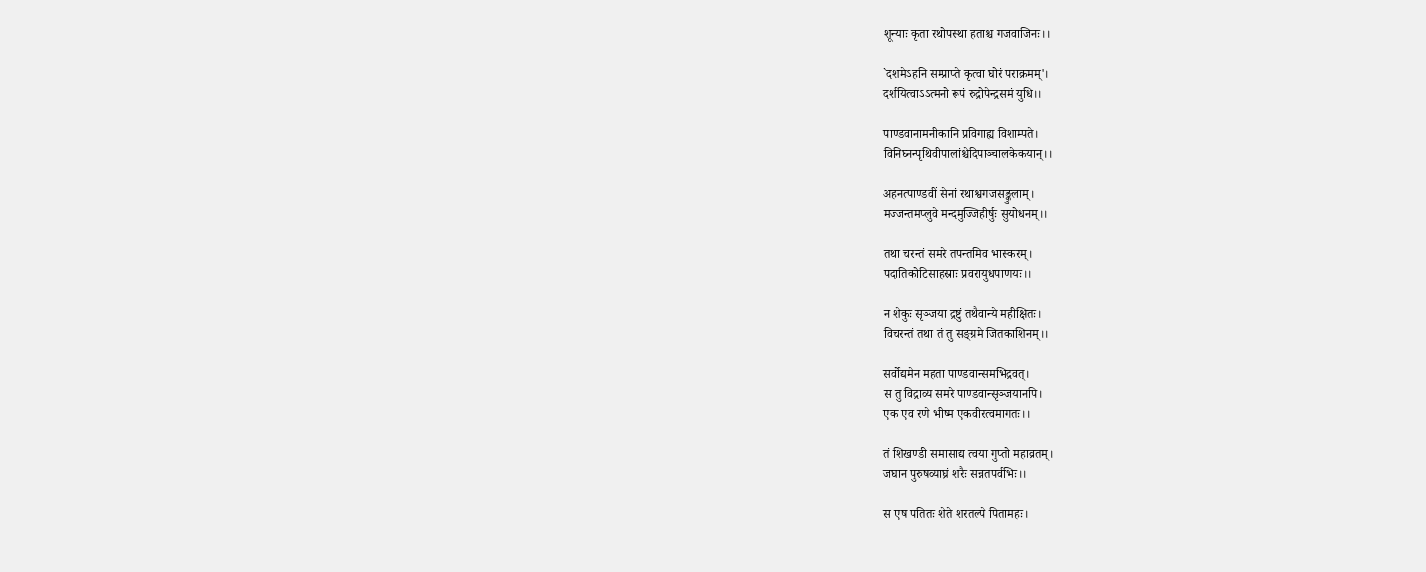शून्याः कृता रथोपस्था हताश्च गजवाजिनः।।

`दशमेऽहनि सम्प्राप्ते कृत्वा घोरं पराक्रमम्'।
दर्शयित्वाऽऽत्मनो रूपं रुद्रोपेन्द्रसमं युधि।।

पाण्डवानामनीकानि प्रविगाह्य विशाम्पते।
विनिघ्नन्पृथिवीपालांश्चेदिपाञ्चालकेकयान्।।

अहनत्पाण्डवीं सेनां रथाश्वगजसङ्कुलाम्।
मज्जन्तमप्लुवे मन्दमुज्जिहीर्षुः सुयोधनम्।।

तथा चरन्तं समरे तपन्तमिव भास्करम्।
पदातिकोटिसाहस्राः प्रवरायुधपाणयः।।

न शेकुः सृञ्जया द्रष्टुं तथैवान्ये महीक्षितः।
विचरन्तं तथा तं तु सङ्ग्रमे जितकाशिनम्।।

सर्वोद्यमेन महता पाण्डवान्समभिद्रवत्।
स तु विद्राव्य समरे पाण्डवान्सृञ्जयानपि।
एक एव रणे भीष्म एकवीरत्वमागतः।।

तं शिखण्डी समासाद्य त्वया गुप्तो महाव्रतम्।
जघान पुरुषव्याघ्रं शरैः सन्नतपर्वभिः।।

स एष पतितः शेते शरतल्पे पितामहः।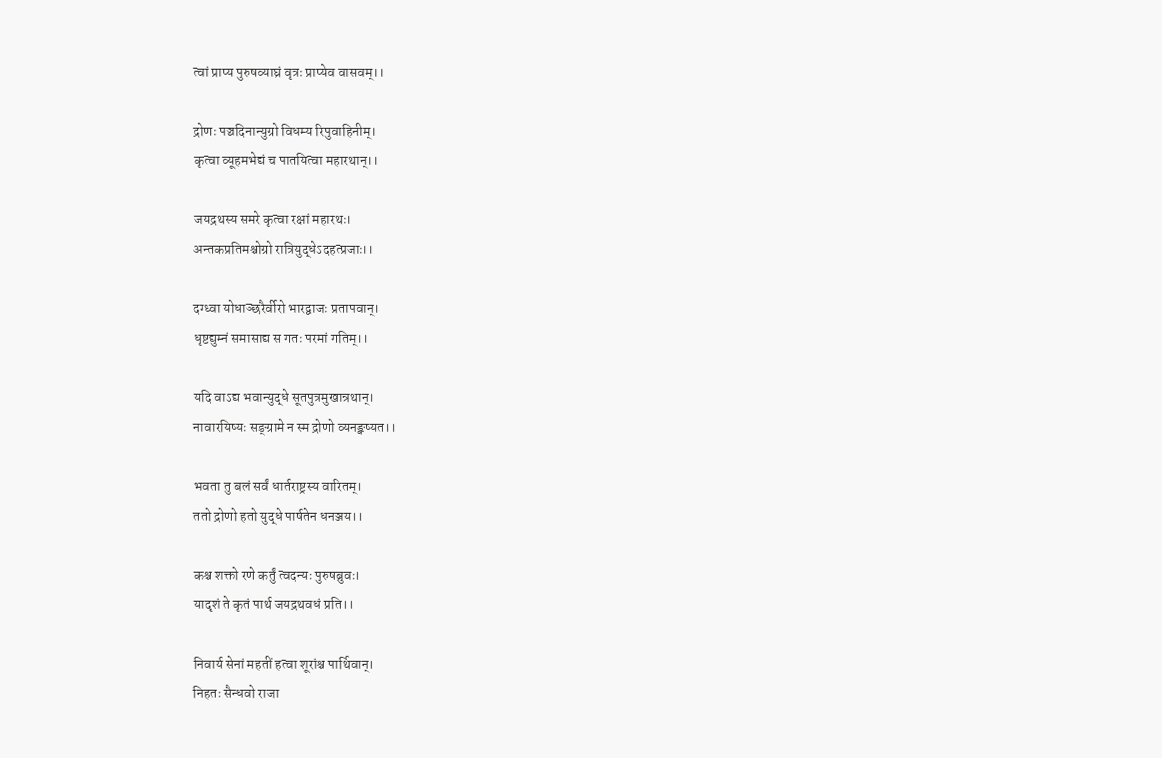त्वां प्राप्य पुरुषव्याघ्रं वृत्रः प्राप्येव वासवम्।।

द्रोणः पञ्चदिनान्युग्रो विधम्य रिपुवाहिनीम्।
कृत्वा व्यूहमभेद्यं च पातयित्वा महारथान्।।

जयद्रथस्य समरे कृत्वा रक्षां महारथः।
अन्तकप्रतिमश्चोग्रो रात्रियुद्धेऽदहत्प्रजाः।।

दग्ध्वा योधाञ्छरैर्वीरो भारद्वाजः प्रतापवान्।
धृष्टद्युम्नं समासाद्य स गतः परमां गतिम्।।

यदि वाऽद्य भवान्युद्धे सूतपुत्रमुखान्रथान्।
नावारयिष्यः सङ्ग्रामे न स्म द्रोणो व्यनङ्क्ष्यत।।

भवता तु बलं सर्वं धार्तराष्ट्रस्य वारितम्।
ततो द्रोणो हतो युद्धे पार्षतेन धनञ्जय।।

कश्च शक्तो रणे कर्तुं त्वदन्यः पुरुषब्रुवः।
यादृशं ते कृतं पार्थ जयद्रथवधं प्रति।।

निवार्य सेनां महतीं हत्वा शूरांश्च पार्थिवान्।
निहतः सैन्धवो राजा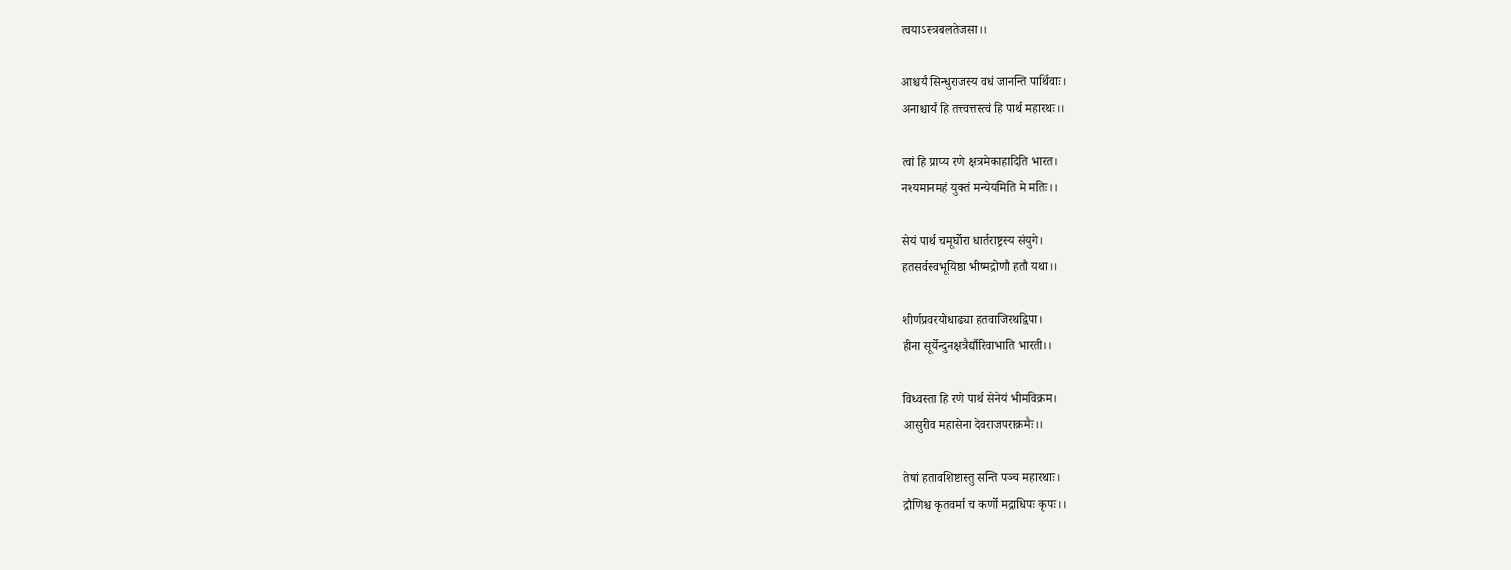त्वयाऽस्त्रबलतेजसा।।

आश्चर्यं सिन्धुराजस्य वधं जानन्ति पार्थिवाः।
अनाश्चार्यं हि तत्त्वत्तस्त्वं हि पार्थ महारथः।।

त्वां हि प्राप्य रणे क्षत्रमेकाहादिति भारत।
नश्यमानमहं युक्तं मन्येयमिति मे मतिः।।

सेयं पार्थ चमूर्घोरा धार्तराष्ट्रस्य संयुगे।
हतसर्वस्वभूयिष्ठा भीष्मद्रोणौ हतौ यथा।।

शीर्णप्रवरयोधाढ्या हतवाजिरथद्विपा।
हीना सूर्येन्दुनक्षत्रैर्द्यौरिवाभाति भारती।।

विध्वस्ता हि रणे पार्थ सेनेयं भीमविक्रम।
आसुरीव महासेना देवराजपराक्रमैः।।

तेषां हतावशिष्टास्तु सन्ति पञ्च महारथाः।
द्रौणिश्च कृतवर्मा च कर्णो मद्राधिपः कृपः।।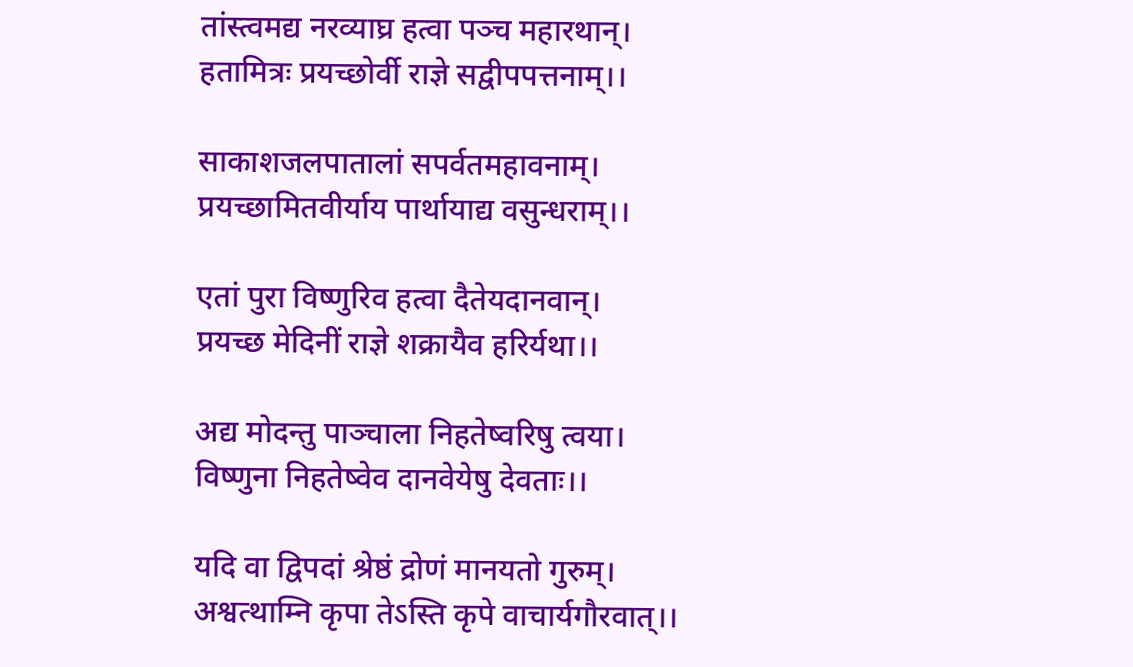तांस्त्वमद्य नरव्याघ्र हत्वा पञ्च महारथान्।
हतामित्रः प्रयच्छोर्वी राज्ञे सद्वीपपत्तनाम्।।

साकाशजलपातालां सपर्वतमहावनाम्।
प्रयच्छामितवीर्याय पार्थायाद्य वसुन्धराम्।।

एतां पुरा विष्णुरिव हत्वा दैतेयदानवान्।
प्रयच्छ मेदिनीं राज्ञे शक्रायैव हरिर्यथा।।

अद्य मोदन्तु पाञ्चाला निहतेष्वरिषु त्वया।
विष्णुना निहतेष्वेव दानवेयेषु देवताः।।

यदि वा द्विपदां श्रेष्ठं द्रोणं मानयतो गुरुम्।
अश्वत्थाम्नि कृपा तेऽस्ति कृपे वाचार्यगौरवात्।।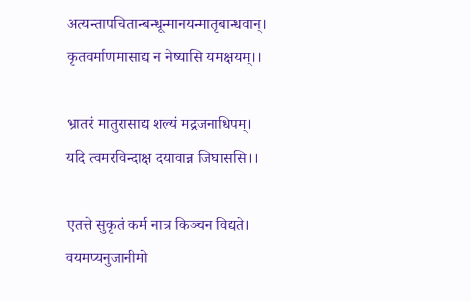अत्यन्तापचितान्बन्धून्मानयन्मातृबान्धवान्।
कृतवर्माणमासाद्य न नेष्यासि यमक्षयम्।।

भ्रातरं मातुरासाद्य शल्यं मद्रजनाधिपम्।
यदि त्वमरविन्दाक्ष दयावान्न जिघाससि।।

एतत्ते सुकृतं कर्म नात्र किञ्चन विद्यते।
वयमप्यनुजानीमो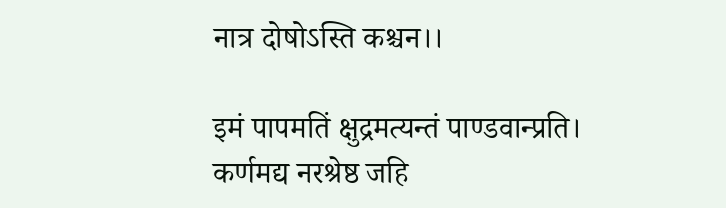नात्र दोषोऽस्ति कश्चन।।

इमं पापमतिं क्षुद्रमत्यन्तं पाण्डवान्प्रति।
कर्णमद्य नरश्रेष्ठ जहि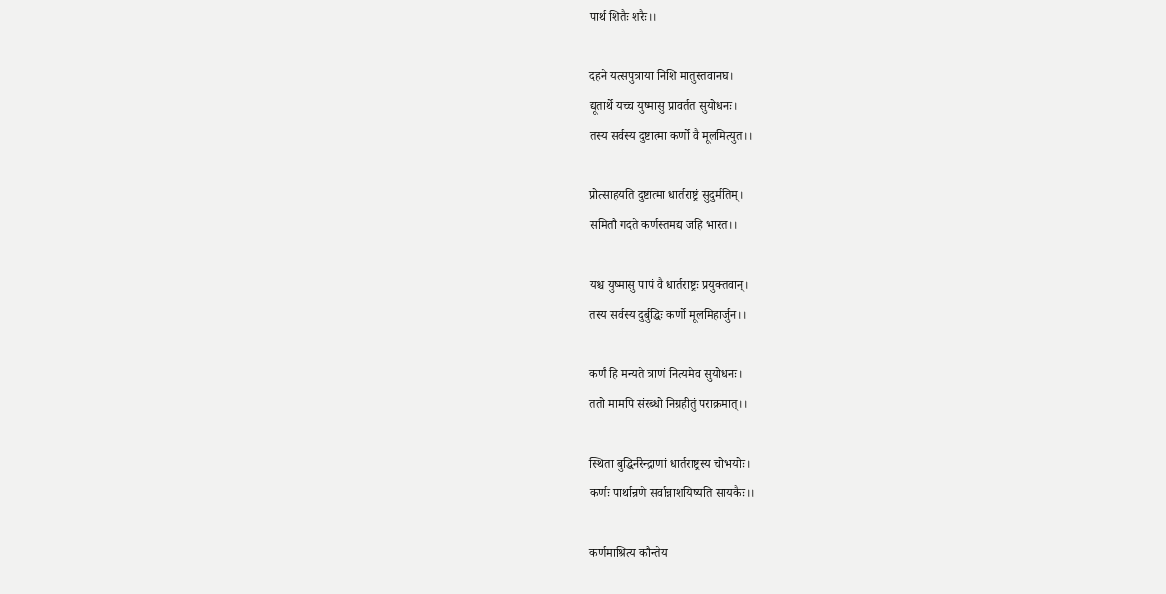पार्थ शितैः शरैः।।

दहने यत्सपुत्राया निशि मातुस्तवानघ।
द्यूतार्थे यच्च युष्मासु प्रावर्तत सुयोधनः।
तस्य सर्वस्य दुष्टात्मा कर्णो वै मूलमित्युत।।

प्रोत्साहयति दुष्टात्मा धार्तराष्ट्रं सुदुर्मतिम्।
समितौ गदते कर्णस्तमद्य जहि भारत।।

यश्च युष्मासु पापं वै धार्तराष्ट्रः प्रयुक्तवान्।
तस्य सर्वस्य दुर्बुद्धिः कर्णो मूलमिहार्जुन।।

कर्णं हि मन्यते त्राणं नित्यमेव सुयोधनः।
ततो मामपि संरब्धो निग्रहीतुं पराक्रमात्।।

स्थिता बुद्धिर्नरेन्द्राणां धार्तराष्ट्रस्य चोभयोः।
कर्णः पार्थान्रणे सर्वान्नाशयिष्यति सायकैः।।

कर्णमाश्रित्य कौन्तेय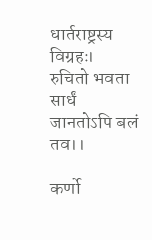धार्तराष्ट्रस्य विग्रहः।
रुचितो भवता सार्धं जानतोऽपि बलं तव।।

कर्णो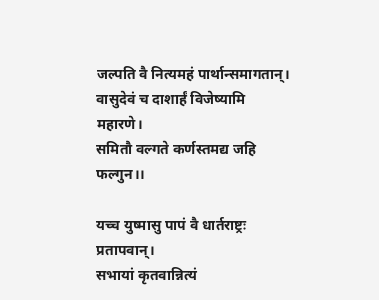जल्पति वै नित्यमहं पार्थान्समागतान्।
वासुदेवं च दाशार्हं विजेष्यामि महारणे।
समितौ वल्गते कर्णस्तमद्य जहि फल्गुन।।

यच्च युष्मासु पापं वै धार्तराष्ट्रः प्रतापवान्।
सभायां कृतवान्नित्यं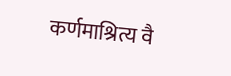कर्णमाश्रित्य वै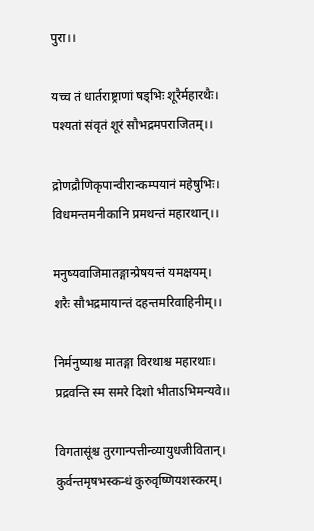पुरा।।

यच्च तं धार्तराष्ट्राणां षड्भिः शूरैर्महारथैः।
पश्यतां संवृतं शूरं सौभद्रमपराजितम्।।

द्रोणद्रौणिकृपान्वीरान्कम्पयानं महेषुभिः।
विधमन्तमनीकानि प्रमथन्तं महारथान्।।

मनुष्यवाजिमातङ्गान्प्रेषयन्तं यमक्षयम्।
शरैः सौभद्रमायान्तं दहन्तमरिवाहिनीम्।।

निर्मनुष्याश्च मातङ्गा विरथाश्च महारथाः।
प्रद्रवन्ति स्म समरे दिशो भीताऽभिमन्यवे।।

विगतासूंश्च तुरगान्पत्तीन्व्यायुधजीवितान्।
कुर्वन्तमृषभस्कन्धं कुरुवृष्णियशस्करम्।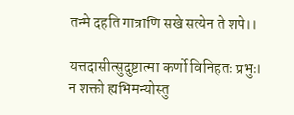तन्मे दहति गात्राणि सखे सत्येन ते शपे।।

यत्तदासीत्सुदुष्टात्मा कर्णो विनिहतः प्रभुः।
न शक्तो ह्यभिमन्योस्तु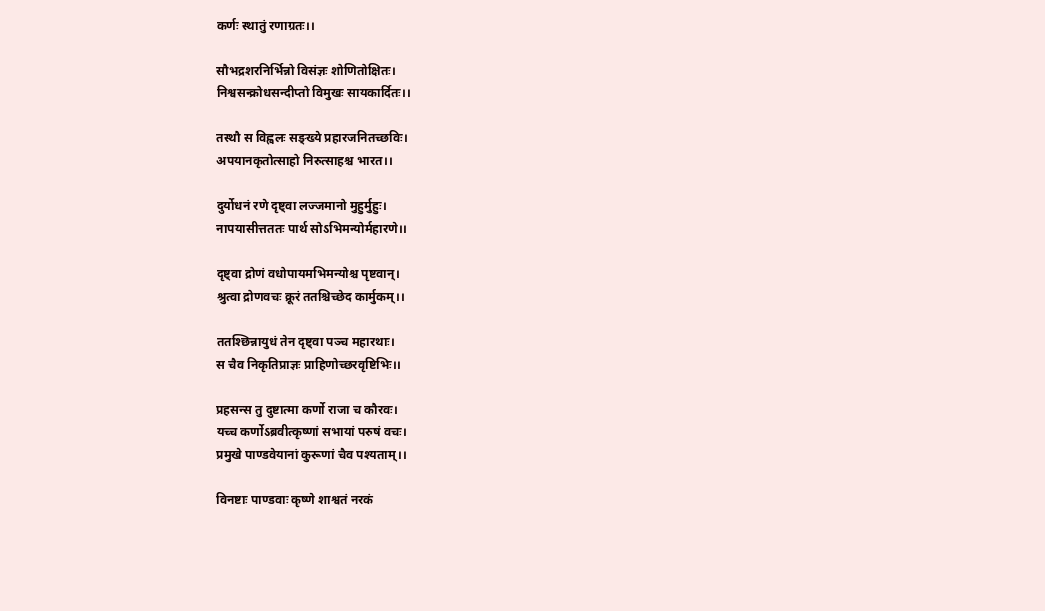कर्णः स्थातुं रणाग्रतः।।

सौभद्रशरनिर्भिन्नो विसंज्ञः शोणितोक्षितः।
निश्वसन्क्रोधसन्दीप्तो विमुखः सायकार्दितः।।

तस्थौ स विह्वलः सङ्ख्ये प्रहारजनितच्छविः।
अपयानकृतोत्साहो निरुत्साहश्च भारत।।

दुर्योधनं रणे दृष्ट्वा लज्जमानो मुहुर्मुहुः।
नापयासीत्तततः पार्थ सोऽभिमन्योर्महारणे।।

दृष्ट्वा द्रोणं वधोपायमभिमन्योश्च पृष्टवान्।
श्रुत्वा द्रोणवचः क्रूरं ततश्चिच्छेद कार्मुकम्।।

ततश्छिन्नायुधं तेन दृष्ट्वा पञ्च महारथाः।
स चैव निकृतिप्राज्ञः प्राहिणोच्छरवृष्टिभिः।।

प्रहसन्स तु दुष्टात्मा कर्णो राजा च कौरवः।
यच्च कर्णोऽब्रवीत्कृष्णां सभायां परुषं वचः।
प्रमुखे पाण्डवेयानां कुरूणां चैव पश्यताम्।।

विनष्टाः पाण्डवाः कृष्णे शाश्वतं नरकं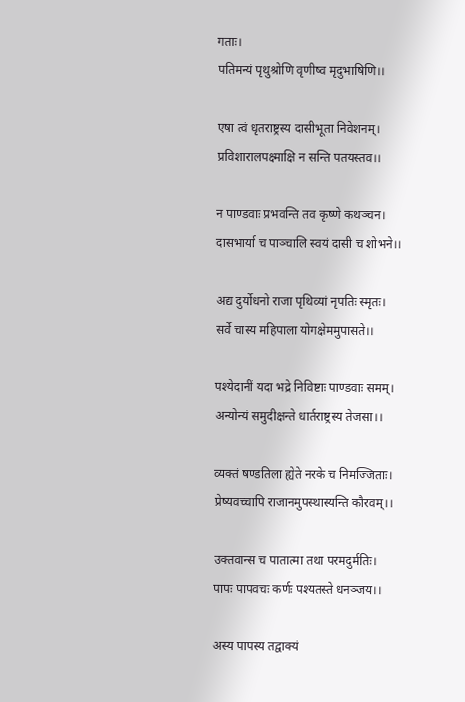गताः।
पतिमन्यं पृथुश्रोणि वृणीष्व मृदुभाषिणि।।

एषा त्वं धृतराष्ट्रस्य दासीभूता निवेशनम्।
प्रविशारालपक्ष्माक्षि न सन्ति पतयस्तव।।

न पाण्डवाः प्रभवन्ति तव कृष्णे कथञ्चन।
दासभार्या च पाञ्चालि स्वयं दासी च शोभने।।

अद्य दुर्योधनो राजा पृथिव्यां नृपतिः स्मृतः।
सर्वे चास्य महिपाला योगक्षेममुपासते।।

पश्येदानीं यदा भद्रे निविष्टाः पाण्डवाः समम्।
अन्योन्यं समुदीक्षन्ते धार्तराष्ट्रस्य तेजसा।।

व्यक्तं षण्डतिला ह्येते नरके च निमज्जिताः।
प्रेष्यवच्चापि राजानमुपस्थास्यन्ति कौरवम्।।

उक्तवान्स च पातात्मा तथा परमदुर्मतिः।
पापः पापवचः कर्णः पश्यतस्ते धनञ्जय।।

अस्य पापस्य तद्वाक्यं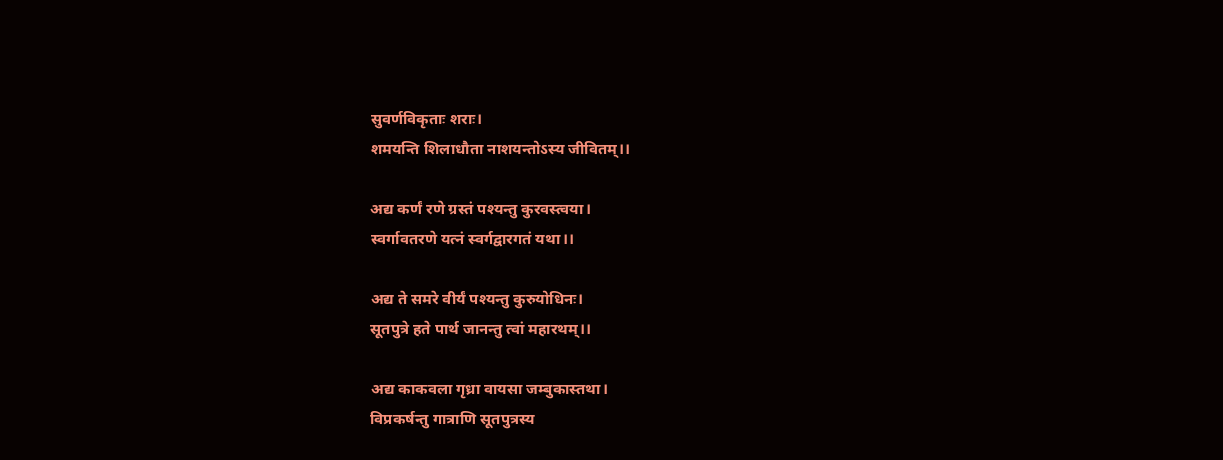सुवर्णविकृताः शराः।
शमयन्ति शिलाधौता नाशयन्तोऽस्य जीवितम्।।

अद्य कर्णं रणे ग्रस्तं पश्यन्तु कुरवस्त्वया।
स्वर्गावतरणे यत्नं स्वर्गद्वारगतं यथा।।

अद्य ते समरे वीर्यं पश्यन्तु कुरुयोधिनः।
सूतपुत्रे हते पार्थ जानन्तु त्वां महारथम्।।

अद्य काकवला गृध्रा वायसा जम्बुकास्तथा।
विप्रकर्षन्तु गात्राणि सूतपुत्रस्य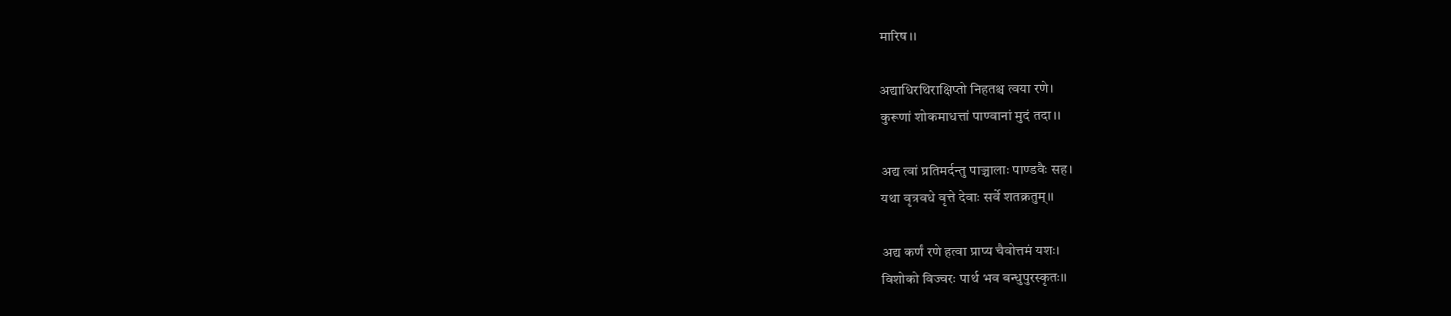मारिष।।

अद्याधिरथिराक्षिप्तो निहतश्च त्वया रणे।
कुरूणां शोकमाधत्तां पाण्वानां मुदं तदा।।

अद्य त्वां प्रतिमर्दन्तु पाञ्चालाः पाण्डवैः सह।
यथा वृत्रवधे वृत्ते देवाः सर्वे शतक्रतुम्।।

अद्य कर्णं रणे हत्वा प्राप्य चैवोत्तमं यशः।
विशोको विज्वरः पार्थ भव बन्धुपुरस्कृतः।।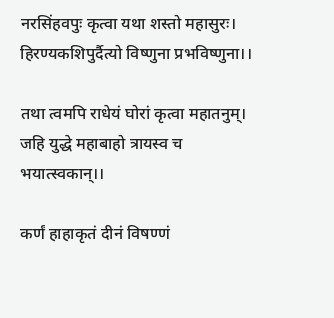नरसिंहवपुः कृत्वा यथा शस्तो महासुरः।
हिरण्यकशिपुर्दैत्यो विष्णुना प्रभविष्णुना।।

तथा त्वमपि राधेयं घोरां कृत्वा महातनुम्।
जहि युद्धे महाबाहो त्रायस्व च भयात्स्वकान्।।

कर्णं हाहाकृतं दीनं विषण्णं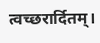त्वच्छरार्दितम्।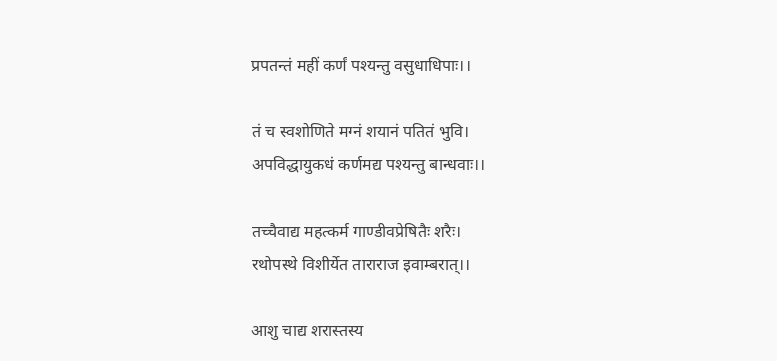प्रपतन्तं महीं कर्णं पश्यन्तु वसुधाधिपाः।।

तं च स्वशोणिते मग्नं शयानं पतितं भुवि।
अपविद्धायुकधं कर्णमद्य पश्यन्तु बान्धवाः।।

तच्चैवाद्य महत्कर्म गाण्डीवप्रेषितैः शरैः।
रथोपस्थे विशीर्येत ताराराज इवाम्बरात्।।

आशु चाद्य शरास्तस्य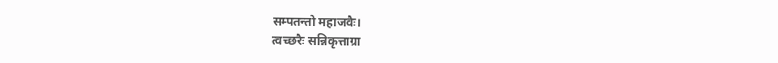सम्पतन्तो महाजवैः।
त्वच्छरैः सन्निकृत्ताग्रा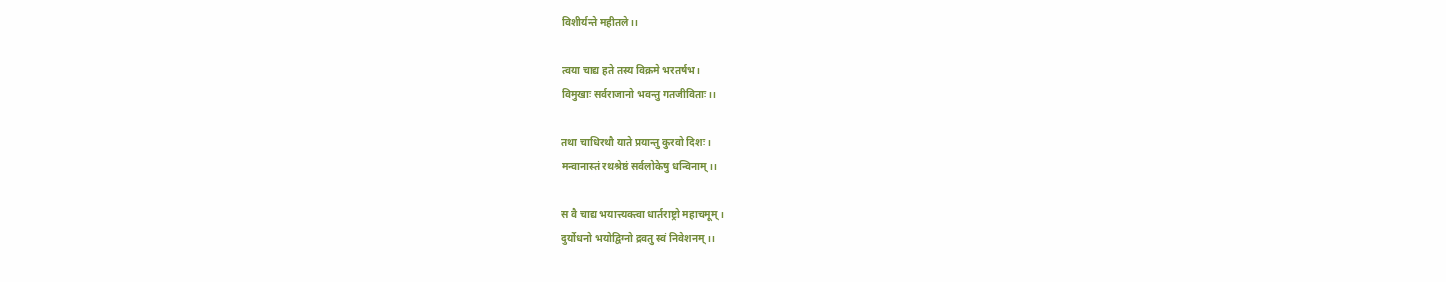विशीर्यन्ते महीतले।।

त्वया चाद्य हते तस्य विक्रमे भरतर्षभ।
विमुखाः सर्वराजानो भवन्तु गतजीविताः।।

तथा चाधिरथौ याते प्रयान्तु कुरवो दिशः।
मन्वानास्तं रथश्रेष्ठं सर्वलोकेषु धन्विनाम्।।

स वै चाद्य भयात्त्यक्त्वा धार्तराष्ट्रो महाचमूम्।
दुर्योधनो भयोद्विग्नो द्रवतु स्वं निवेशनम्।।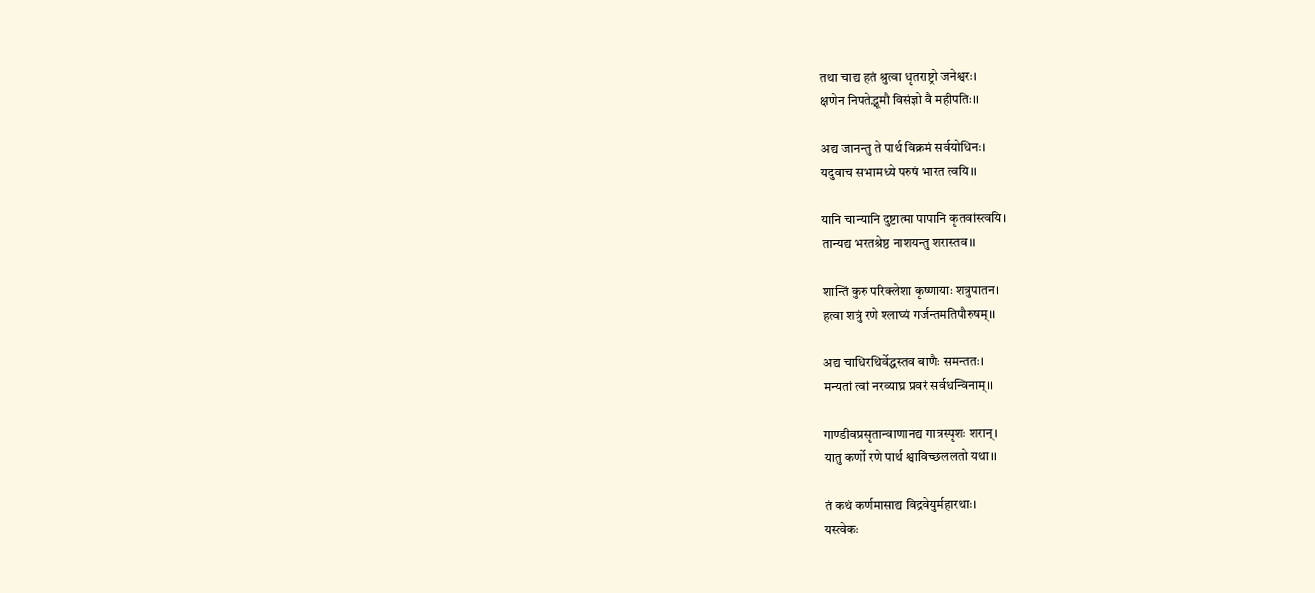तथा चाद्य हतं श्रुत्वा धृतराष्ट्रो जनेश्वरः।
क्षणेन निपतेद्भूमौ विसंज्ञो वै महीपतिः।।

अद्य जानन्तु ते पार्थ विक्रमं सर्वयोधिनः।
यदुवाच सभामध्ये परुषं भारत त्वयि।।

यानि चान्यानि दुष्टात्मा पापानि कृतवांस्त्वयि।
तान्यद्य भरतश्रेष्ठ नाशयन्तु शरास्तव।।

शान्तिं कुरु परिक्लेशा कृष्णायाः शत्रुपातन।
हत्वा शत्रुं रणे श्लाघ्यं गर्जन्तमतिपौरुषम्।।

अद्य चाधिरथिर्वेद्धस्तव बाणैः समन्ततः।
मन्यतां त्वां नरव्याघ्र प्रवरं सर्वधन्विनाम्।।

गाण्डीवप्रसृतान्वाणानद्य गात्रस्पृशः शरान्।
यातु कर्णो रणे पार्थ श्वाविच्छललतो यथा।।

तं कथं कर्णमासाद्य विद्रवेयुर्महारथाः।
यस्त्वेकः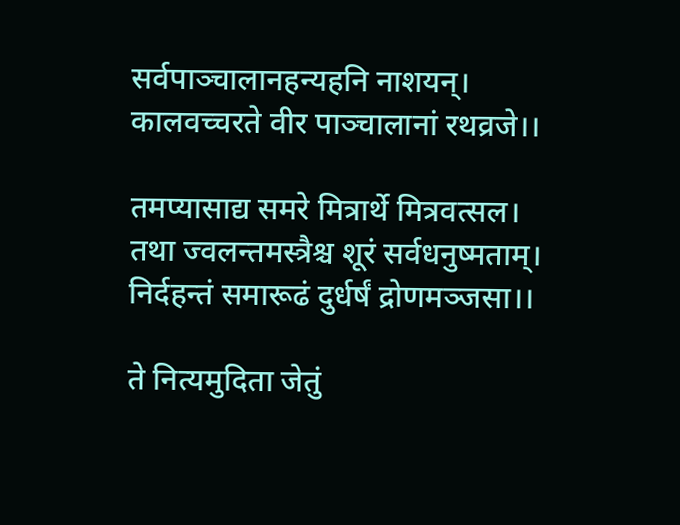सर्वपाञ्चालानहन्यहनि नाशयन्।
कालवच्चरते वीर पाञ्चालानां रथव्रजे।।

तमप्यासाद्य समरे मित्रार्थे मित्रवत्सल।
तथा ज्वलन्तमस्त्रैश्च शूरं सर्वधनुष्मताम्।
निर्दहन्तं समारूढं दुर्धर्षं द्रोणमञ्जसा।।

ते नित्यमुदिता जेतुं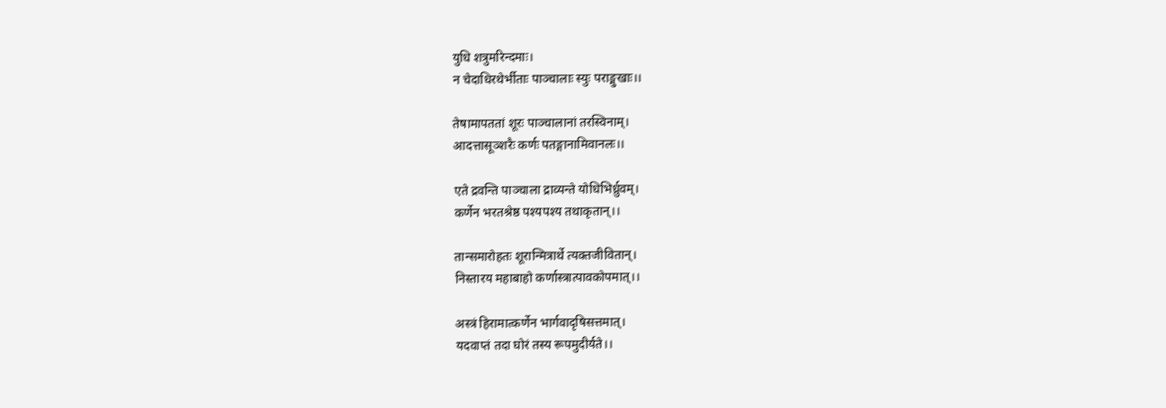युधि शत्रुमरिन्दमाः।
न चेदाधिरथेर्भीताः पाञ्चालाः स्युः पराङ्मुखाः।।

तेषामापततां शूरः पाञ्चालानां तरस्विनाम्।
आदत्तासूञ्शरैः कर्णः पतङ्गानामिवानलः।।

एते द्रवन्ति पाञ्चाला द्राव्यन्ते योधिभिर्ध्रुवम्।
कर्णेन भरतश्रेष्ठ पश्यपश्य तथाकृतान्।।

तान्समारोहतः शूरान्मित्रार्थे त्यक्तजीवितान्।
निस्तारय महाबाहो कर्णास्त्रात्पावकोपमात्।।

अस्त्रं हिरामात्कर्णेन भार्गवादृषिसत्तमात्।
यदवाप्तं तदा घोरं तस्य रूपमुदीर्यते।।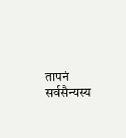तापनं सर्वसैन्यस्य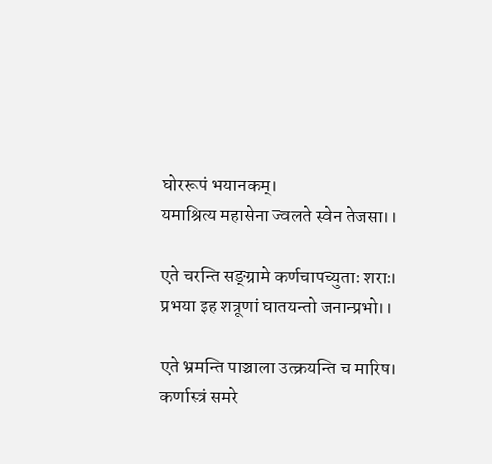घोररूपं भयानकम्।
यमाश्रित्य महासेना ज्वलते स्वेन तेजसा।।

एते चरन्ति सङ्ग्रामे कर्णचापच्युताः शराः।
प्रभया इह शत्रूणां घातयन्तो जनान्प्रभो।।

एते भ्रमन्ति पाञ्चाला उत्क्रयन्ति च मारिष।
कर्णास्त्रं समरे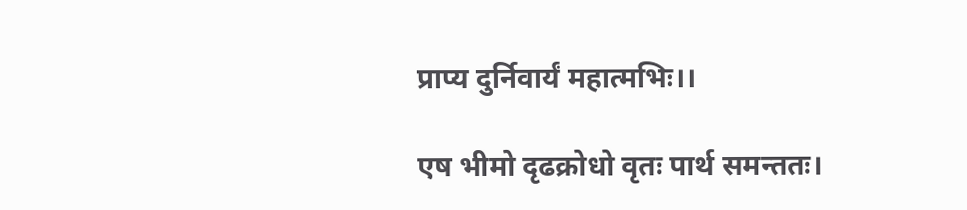प्राप्य दुर्निवार्यं महात्मभिः।।

एष भीमो दृढक्रोधो वृतः पार्थ समन्ततः।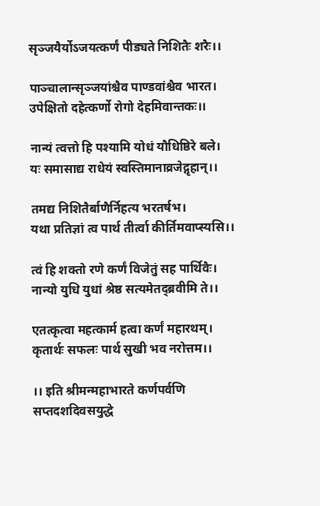सृञ्जयैर्योऽजयत्कर्णं पीड्यते निशितैः शरैः।।

पाञ्चालान्सृञ्जयांश्चैव पाण्डवांश्चैव भारत।
उपेक्षितो दहेत्कर्णो रोगो देहमिवान्तकः।।

नान्यं त्वत्तो हि पश्यामि योधं यौधिष्ठिरे बले।
यः समासाद्य राधेयं स्वस्तिमानाव्रजेद्गृहान्।।

तमद्य निशितैर्बाणैर्निहत्य भरतर्षभ।
यथा प्रतिज्ञां त्व पार्थ तीर्त्वा कीर्तिमवाप्स्यसि।।

त्वं हि शक्तो रणे कर्णं विजेतुं सह पार्थिवैः।
नान्यो युधि युधां श्रेष्ठ सत्यमेतद्ब्रवीमि ते।।

एतत्कृत्वा महत्कार्म हत्वा कर्णं महारथम्।
कृतार्थः सफलः पार्थ सुखी भव नरोत्तम।।

।। इति श्रीमन्महाभारते कर्णपर्वणि
सप्तदशदिवसयुद्धे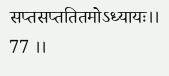सप्तसप्ततितमोऽध्यायः।। 77 ।।